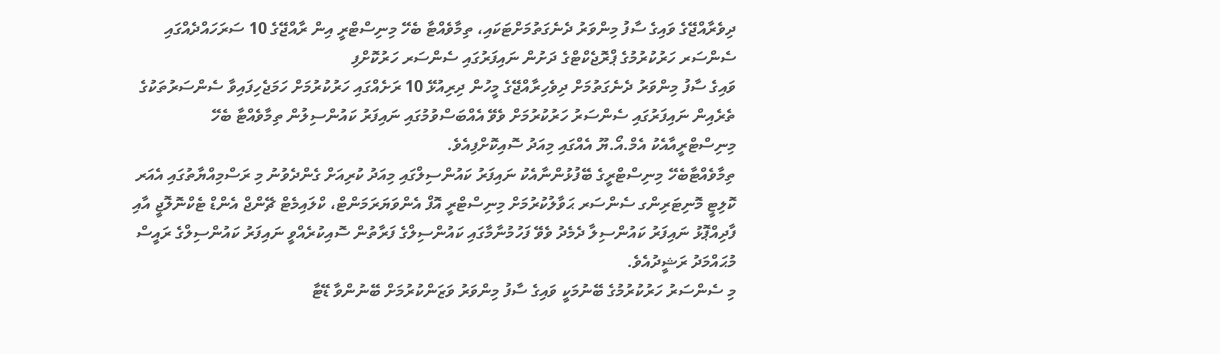ދިވެރާއްޖޭގެ ވައިގެ ސާފު މިންވަރު ދެނެގަތުމަށްޓަކައި، ތިމާވެއްޓާ ބެހޭ މިނިސްޓްރީ އިން ރާއްޖޭގެ 10 ސަރަހައްދެއްގައި ސެންސަރ ހަރުކުރުމުގެ ޕްރޮޖެކްޓްގެ ދަށުން ނައިފަރުގައި ސެންސަރ ހަރުކޮށްފި
ވައިގެ ސާފު މިންވަރު ދެނެގަތުމަށް ދިވެހިރާއްޖޭގެ މީހުން ދިރިއުޅޭ 10 ރަށެއްގައި ހަރުކުރުމަށް ހަމަޖެހިފައިވާ ސެންސަރުތަކުގެ ތެރެއިން ނައިފަރުގައި ސެންސަރު ހަރުކުރުމަށް ވެވޭ އެއްބަސްވުމުގައި ނައިފަރު ކައުންސިލުން ތިމާވެއްޓާ ބެހޭ މިނިސްޓްރީއާއެކު އެމް.އޯ.ޔޫ އެއްގައި މިއަދު ސޮއިކޮށްފިއެވެ.
ތިމާވެއްޓާބެހޭ މިނިސްޓްރީގެ ބޭފުޅުންނާއެކު ނައިފަރު ކައުންސިލްގައި މިއަދު ކުރިއަށް ގެންދެވުނު މި ރަސްމިއްޔާތުގައި އެއަރ ކޮލިޓީ މޮނިޓަރިންގ ސެންސަރ ޙަވާލުކުރުމަށް މިނިސްޓްރީ އޮފް އެންވަޔަރަމަންޓް، ކްލައިމެޓް ޗޭންޖް އެންޑް ޓެކްނޮލޮޖީ އާއި ފާދިއްޕޮޅު ނައިފަރު ކައުންސިލާ ދެމެދު ވެވޭ ފަހުމުނާމާގައި ކައުންސިލްގެ ފަރާތުން ސޮއިކުރެއްވީ ނައިފަރު ކައުންސިލްގެ ރައީސް މުޙައްމަދު ރަޝީދުއެވެ.
މި ސެންސަރު ހަރުކުރުމުގެ ބޭނުމަކީ ވައިގެ ސާފު މިންވަރު ވަޒަންކުރުމަށް ބޭނުންވާ ޑޭޓާ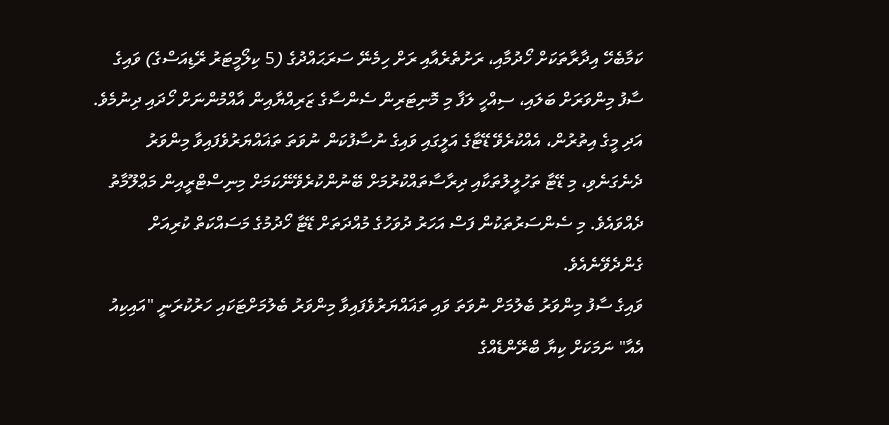ކަމާބެހޭ އިދާރާތަކަށް ހޯދުމާއި، ރަށުތެރެއާއި ރަށް ހިމެނޭ ސަރަޙައްދުގެ (5 ކިލޯމީޓަރު ރޭޑިއަސްގެ) ވައިގެ ސާފު މިންވަރަށް ބަލައި، ސިއްހީ ލަފާ މި މޮނިޓަރިން ސެންސާގެ ޒަރިއްޔާއިން އާއްމުންނަށް ހޯދައި ދިނުމެވެ. އަދި މީގެ އިތުރުން، އެއްކުރެވޭ ޑޭޓާގެ އަލީގައި ވައިގެ ނުސާފުކަން ނުވަތަ ތަޣައްޔަރުވެފައިވާ މިންވަރު ދެނެގަނެވި، މި ޑޭޓާ ތަހުލީލުތަކާއި ދިރާސާތައްކުރުމަށް ބޭނުންކުރެވޭނޭކަމަށް މިނިސްޓްރީއިން މަޢްލޫމާތު ދެއްވައެވެ. މި ސެންސަރުތަކުން ފަސް އަހަރު ދުވަހުގެ މުއްދަތަށް ޑޭޓާ ހޯދުމުގެ މަސައްކަތް ކުރިއަށް ގެންދެވޭނެއެވެ.
ވައިގެ ސާފު މިންވަރު ބެލުމަށް ނުވަތަ ވައި ތަޣައްޔަރުވެފައިވާ މިންވަރު ބެލުމަށްޓަކައި ހަރުކުރަނީ "އައިކިއު އެއާ" ނަމަކަށް ކިޔާ ބްރޭންޑެއްގެ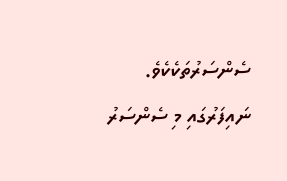ސެންސަރުތަކެކެވެ. ނައިފަރުގައި މި ސެންސަރު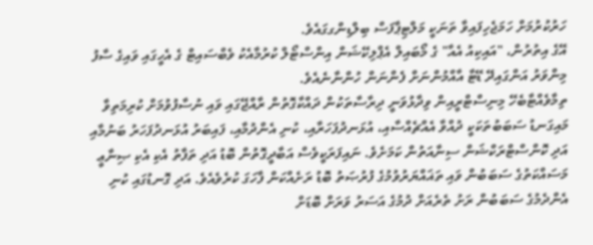ހަރުކުރުމަށް ހަމަޖެހިފައިވާ ތަނަކީ މަލްޓިޕާފަސް ބިލްޑިންގގައެވެ.
އޭގެ އިތުރުން، "އައިކިއު އެއާ" ގެ މޯބައިލް އެޕްލިކޭޝަން އިންސްޓޯލް ކުރުމާއެކު ވެބްސައިޓް ގެ އެހީގައި ވައިގެ ސާފު މިންވަރު އަންގައިދޭ ޑޭޓާ އާއްމުންނަށް ފެންނަން ހުންނާނެއެވެ.
ތިމާވެއްޓާބެހޭ މިނިސްޓްރީއިން ވިދާޅުވަނީ ދިރާސާތަކުން ދައްކާގޮތުން ރާއްޖޭގައި ވައި ނުސާފުވުމަށް ކުރިމަތިވާ މައިގަނޑު ސަބަބުތަކަކީ ދުއްވާ އެއްޗެއްސާއި، އުޅަނދުފަހަރާއި، ކުނި އެންދުމާއި، ފައިބަރު އުޅަނދުފަހަރު ބަނުމާއި އަދި ކޮންސްޓްރަކްޝަން ސިނާއަތުން ކަމަށެވެ. ނައިފަރަކީވެސް އަބާދީގޮތުން ބޮޑު އަދި ތަފާތު އެކި އެކި ޞިނާޢީ މަސައްކަތުގެ ސަބަބުން ވައި ތަޣައްޔަރުވުމުގެ ފުރުޞަތު ބޮޑު ރަށެއްކަން ފާހަގަ ކުރެވެއެވެ. އަދި ގޮނޑުގައި ކުނި އެންދެމުގެ ސަބަބުން ރަށު ތެރެއަށް ދުމުގެ އަސަރު ވަރަށް ބޮޑަށް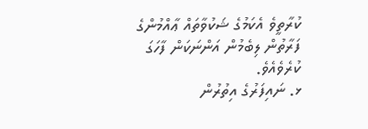ކުރާތީވެ އެކަމުގެ ޝަކުވާތައް ޢާއްމުންގެ ފަރާތުން ލިބެމުން އަންނަކަން ފާހަގަ ކުރެވެއެވެ.
ޅ. ނައިފަރުގެ އިތުރުން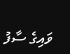ވައިގެ ސާފު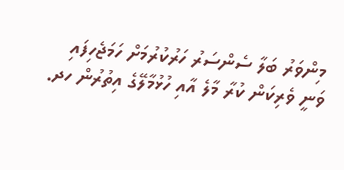މިންވަރު ބަލާ ސެންސަރު ހަރުކުރުމަށް ހަމަޖެހިފައި ވަނީ ވެރިކަން ކުރާ މާލެ އާއި ހުޅުމާލޭގެ އިތުރުން ހދ.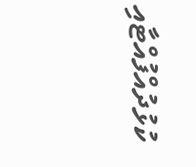ކުޅުދުއްފުއްޓާއި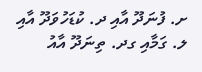ށ. ފުނަދޫ އާއި ދ. ކުޑަހުވަދޫ އާއި ލ. ގަމާއި ގދ. ތިނަދޫ އާއު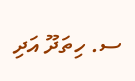ސ. ހިތަދޫ އަދި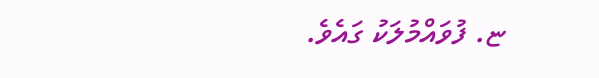ޏ. ފުވައްމުލަކު ގައެވެ.